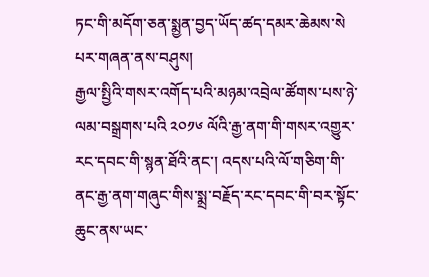ཏང་གི་མདོག་ཅན་སྨྱན་བྱད་ཡོད་ཚད་དམར་ཆེམས་སེ
པར་གཞན་ནས་བཤུས།
རྒྱལ་སྤྱིའི་གསར་འགོད་པའི་མཉམ་འབྲེལ་ཚོགས་པས་ཉེ་ལམ་བསྒྲགས་པའི ༢༠༡༦ ལོའི་རྒྱ་ནག་གི་གསར་འགྱུར་རང་དབང་གི་སྙན་ཐོའི་ནང་། འདས་པའི་ལོ་གཅིག་གི་ནང་རྒྱ་ནག་གཞུང་གིས་སྨྲ་བརྗོད་རང་དབང་གི་བར་སྟོང་ཆུང་ནས་ཡང་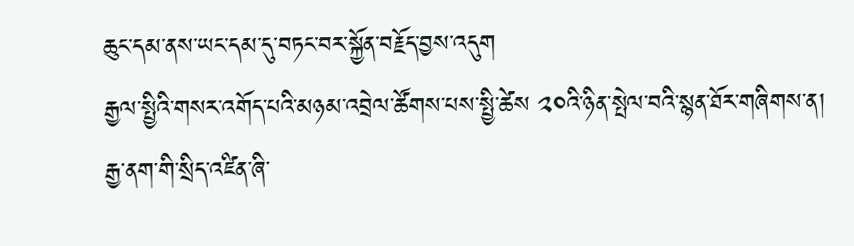ཆུང་དམ་ནས་ཡང་དམ་དུ་བཏང་བར་སྐྱོན་བརྗོད་བྱས་འདུག
རྒྱལ་སྤྱིའི་གསར་འགོད་པའི་མཉམ་འབྲེལ་ཚོགས་པས་སྤྱི་ཚེས ༢༠འི་ཉིན་སྤེལ་བའི་སྙན་ཐོར་གཞིགས་ན། རྒྱ་ནག་གི་སྲིད་འཛིན་ཞི་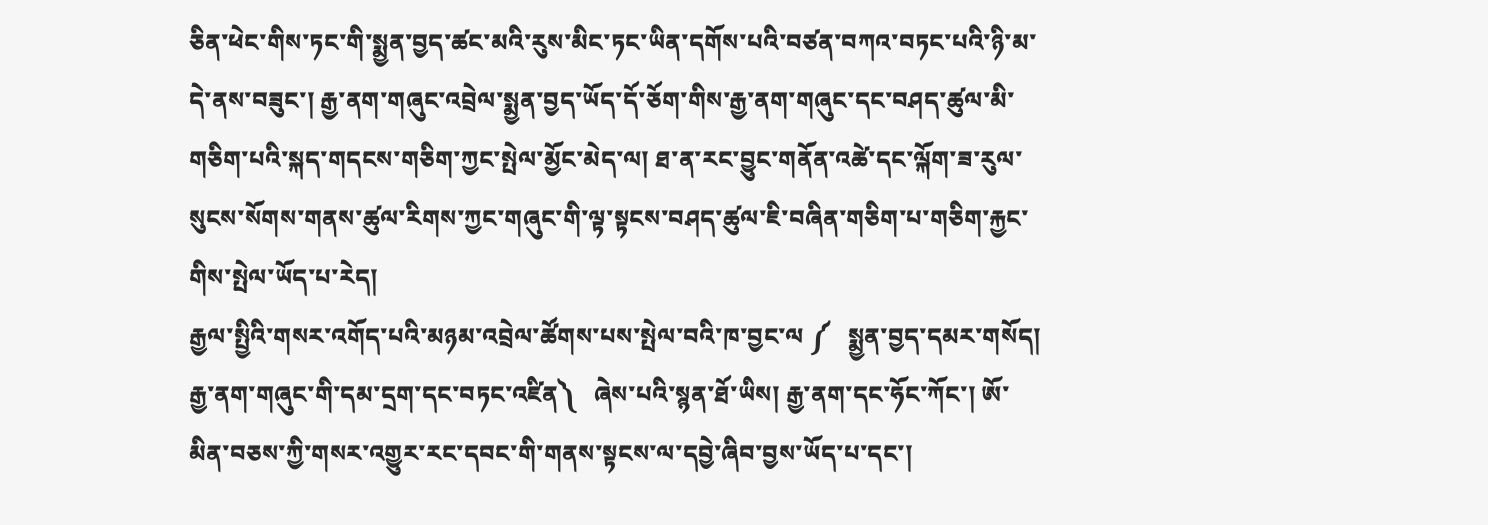ཅིན་ཕེང་གིས་ཏང་གི་སྨྱན་བྱད་ཚང་མའི་རུས་མིང་ཏང་ཡིན་དགོས་པའི་བཙན་བཀའ་བཏང་པའི་ཉི་མ་དེ་ནས་བཟུང་། རྒྱ་ནག་གཞུང་འབྲེལ་སྨྱན་བྱད་ཡོད་དོ་ཅོག་གིས་རྒྱ་ནག་གཞུང་དང་བཤད་ཚུལ་མི་གཅིག་པའི་སྐད་གདངས་གཅིག་ཀྱང་སྤེལ་མྱོང་མེད་ལ། ཐ་ན་རང་བྱུང་གནོན་འཚེ་དང་ལྐོག་ཟ་རུལ་སུངས་སོགས་གནས་ཚུལ་རིགས་ཀྱང་གཞུང་གི་ལྟ་སྟངས་བཤད་ཚུལ་ཇི་བཞིན་གཅིག་པ་གཅིག་རྐྱང་གིས་སྤེལ་ཡོད་པ་རེད།
རྒྱལ་སྤྱིའི་གསར་འགོད་པའི་མཉམ་འབྲེལ་ཚོགས་པས་སྤེལ་བའི་ཁ་བྱང་ལ ༼   སྨྱན་བྱད་དམར་གསོད། རྒྱ་ནག་གཞུང་གི་དམ་དྲག་དང་བཏང་འཛིན༽   ཞེས་པའི་སྙན་ཐོ་ཡིས། རྒྱ་ནག་དང་ཧོང་ཀོང་། ཨོ་མིན་བཅས་ཀྱི་གསར་འགྱུར་རང་དབང་གི་གནས་སྟངས་ལ་དབྱེ་ཞིབ་བྱས་ཡོད་པ་དང་།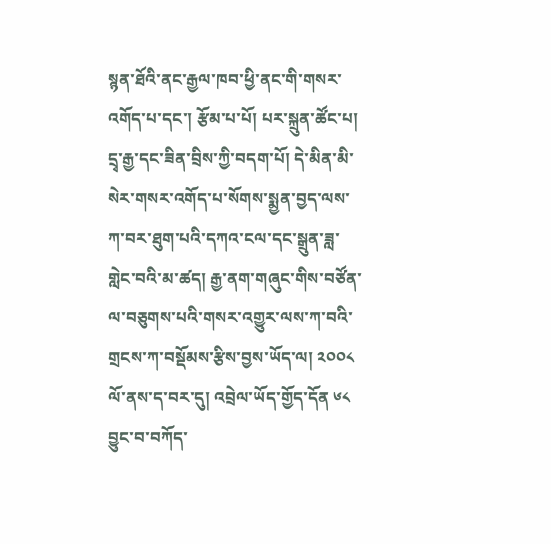སྙན་ཐོའི་ནང་རྒྱལ་ཁབ་ཕྱི་ནང་གི་གསར་འགོད་པ་དང་། རྩོམ་པ་པོ། པར་སྐྲུན་ཚོང་པ། དྲྭ་རྒྱ་དང་ཟིན་བྲིས་ཀྱི་བདག་པོ། དེ་མིན་མི་སེར་གསར་འགོད་པ་སོགས་སྨྱན་བྱད་ལས་ཀ་བར་ཐུག་པའི་དཀའ་ངལ་དང་སྒྲུན་ཟླ་གླེང་བའི་མ་ཚད། རྒྱ་ནག་གཞུང་གིས་བཙོན་ལ་བཅུགས་པའི་གསར་འགྱུར་ལས་ཀ་བའི་གྲངས་ཀ་བསྡོམས་རྩིས་བྱས་ཡོད་ལ། ༢༠༠༨ ལོ་ནས་ད་བར་དུ། འབྲེལ་ཡོད་གྱོད་དོན ༦༨ བྱུང་བ་བཀོད་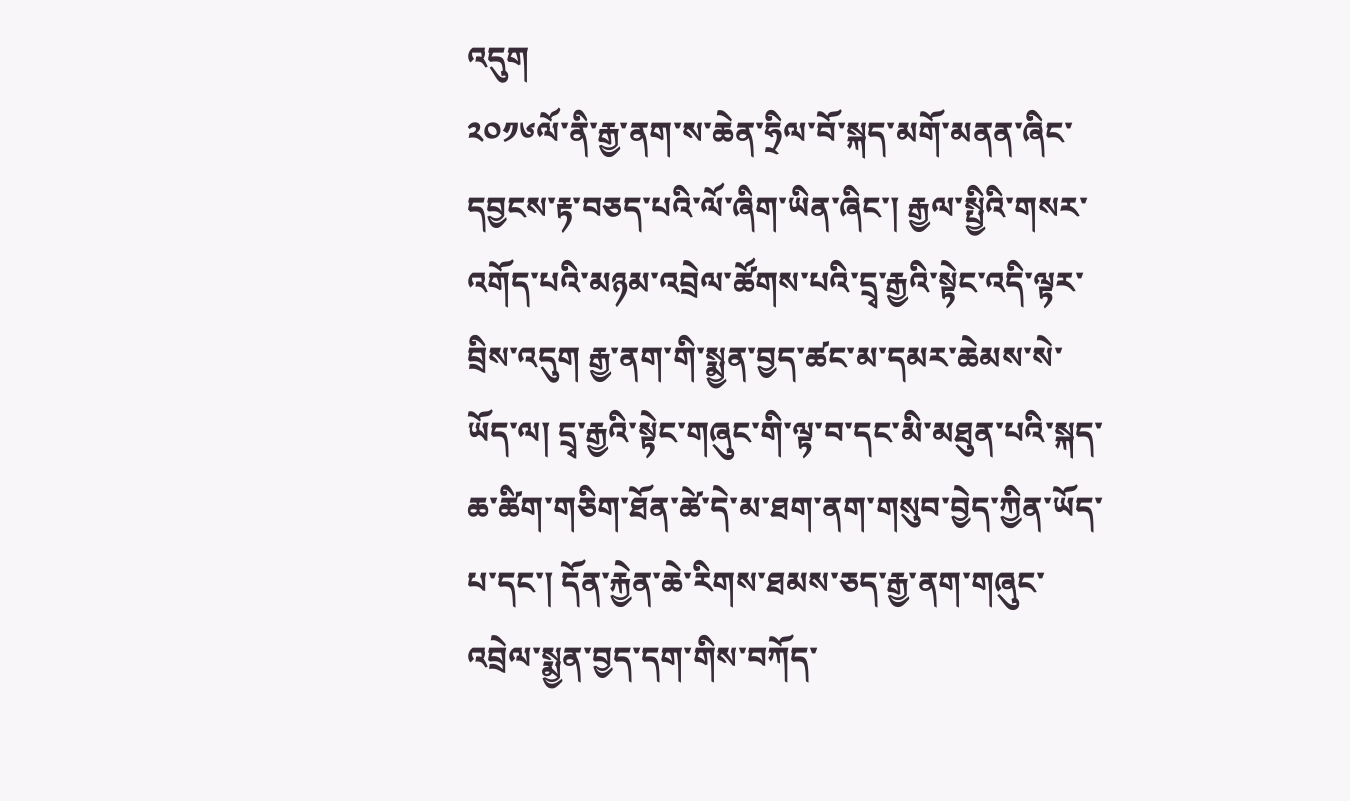འདུག
༢༠༡༦ལོ་ནི་རྒྱ་ནག་ས་ཆེན་ཧྲིལ་བོ་སྐད་མགོ་མནན་ཞིང་དབྱངས་རྟ་བཅད་པའི་ལོ་ཞིག་ཡིན་ཞིང་། རྒྱལ་སྤྱིའི་གསར་འགོད་པའི་མཉམ་འབྲེལ་ཚོགས་པའི་དྲྭ་རྒྱའི་སྟེང་འདི་ལྟར་བྲིས་འདུག རྒྱ་ནག་གི་སྨྱན་བྱད་ཚང་མ་དམར་ཆེམས་སེ་ཡོད་ལ། དྲྭ་རྒྱའི་སྟེང་གཞུང་གི་ལྟ་བ་དང་མི་མཐུན་པའི་སྐད་ཆ་ཚིག་གཅིག་ཐོན་ཚེ་དེ་མ་ཐག་ནག་གསུབ་བྱེད་ཀྱིན་ཡོད་པ་དང་། དོན་རྐྱེན་ཆེ་རིགས་ཐམས་ཅད་རྒྱ་ནག་གཞུང་འབྲེལ་སྨྱན་བྱད་དག་གིས་བཀོད་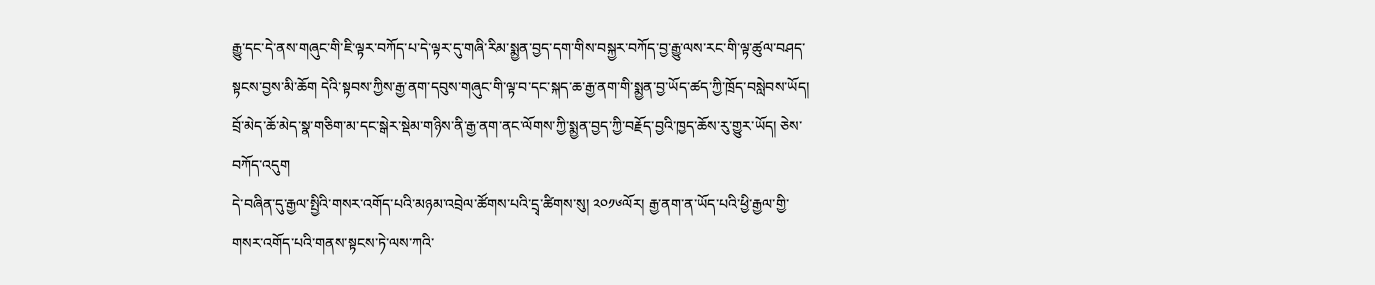རྒྱུ་དང་དེ་ནས་གཞུང་གི་ཇི་ལྟར་བཀོད་པ་དེ་ལྟར་དུ་གཞི་རིམ་སྨྱན་བྱད་དག་གིས་བསྐྱར་བཀོད་བྱ་རྒྱུ་ལས་རང་གི་ལྟ་ཚུལ་བཤད་སྟངས་བྱས་མི་ཆོག དེའི་སྟབས་ཀྱིས་རྒྱ་ནག་དབུས་གཞུང་གི་ལྟ་བ་དང་སྐད་ཆ་རྒྱ་ནག་གི་སྨྱན་བྱ་ཡོད་ཚད་ཀྱི་ཁྲོད་བསླེབས་ཡོད། བྲོ་མེད་ཆོ་མེད་སྣ་གཅིག་མ་དང་སྒེར་སྡེམ་གཉིས་ནི་རྒྱ་ནག་ནང་ལོགས་ཀྱི་སྨྱན་བྱད་ཀྱི་བརྗོད་བྱའི་ཁྱད་ཆོས་རུ་གྱུར་ཡོད། ཅེས་བཀོད་འདུག
དེ་བཞིན་དུ་རྒྱལ་སྤྱིའི་གསར་འགོད་པའི་མཉམ་འབྲེལ་ཚོགས་པའི་དྲྭ་ཚིགས་སུ། ༢༠༡༦ལོར། རྒྱ་ནག་ན་ཡོད་པའི་ཕྱི་རྒྱལ་གྱི་གསར་འགོད་པའི་གནས་སྟངས་ཏེ་ལས་ཀའི་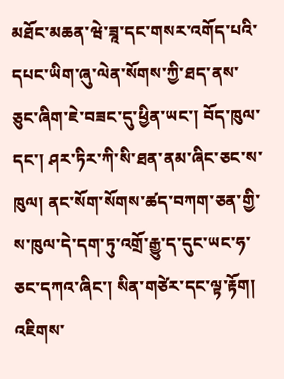མཐོང་མཆན་ཝེ་ཟཱ་དང་གསར་འགོད་པའི་དཔང་ཡིག་ཞུ་ལེན་སོགས་ཀྱི་ཐད་ནས་ཅུང་ཞིག་ཇེ་བཟང་དུ་ཕྱིན་ཡང་། བོད་ཁུལ་དང་། ཤར་ཏིར་ཀི་སི་ཐན་ནམ་ཞིང་ཅང་ས་ཁུལ། ནང་སོག་སོགས་ཚད་བཀག་ཅན་གྱི་ས་ཁུལ་དེ་དག་ཏུ་འགྲོ་རྒྱུ་ད་དུང་ཡང་ཧ་ཅང་དཀའ་ཞིང་། སིན་གཙེར་དང་ལྟ་རྟོག། འཇིགས་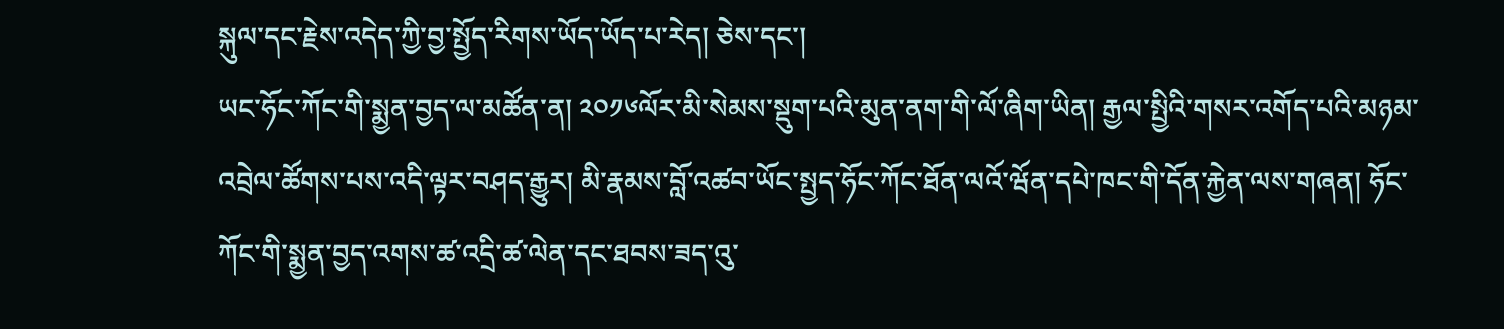སྐུལ་དང་རྗེས་འདེད་ཀྱི་བྱ་སྤྱོད་རིགས་ཡོད་ཡོད་པ་རེད། ཅེས་དང་།
ཡང་ཧོང་ཀོང་གི་སྨྱན་བྱད་ལ་མཚོན་ན། ༢༠༡༦ལོར་མི་སེམས་སྡུག་པའི་མུན་ནག་གི་ལོ་ཞིག་ཡིན། རྒྱལ་སྤྱིའི་གསར་འགོད་པའི་མཉམ་འབྲེལ་ཚོགས་པས་འདི་ལྟར་བཤད་རྒྱུར། མི་རྣམས་བློ་འཚབ་ཡོང་སྤྱད་ཧོང་ཀོང་ཐོན་ལའོ་ཝོན་དཔེ་ཁང་གི་དོན་རྐྱེན་ལས་གཞན། ཧོང་ཀོང་གི་སྨྱན་བྱད་འགས་ཚ་འདྲི་ཚ་ལེན་དང་ཐབས་ཟད་འུ་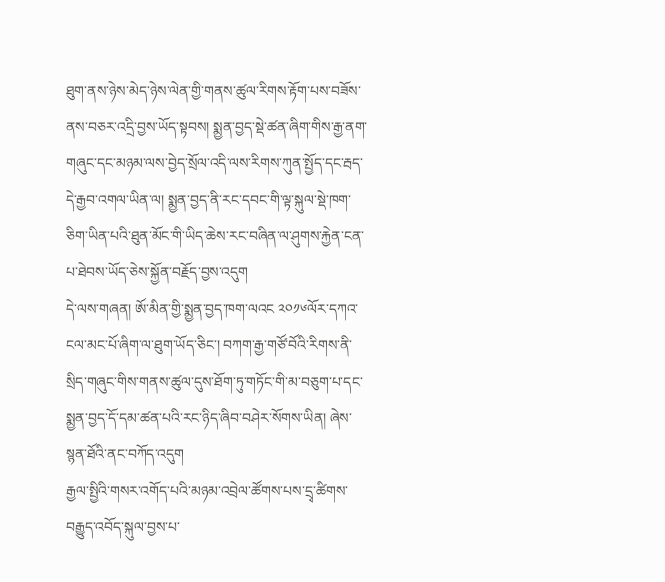ཐུག་ནས་ཉེས་མེད་ཉེས་ལེན་གྱི་གནས་ཚུལ་རིགས་རྟོག་པས་བཟོས་ནས་བཅར་འདྲི་བྱས་ཡོད་སྟབས། སྨྱན་བྱད་སྡེ་ཚན་ཞིག་གིས་རྒྱ་ནག་གཞུང་དང་མཉམ་ལས་བྱེད་སྲོལ་འདི་ལས་རིགས་ཀུན་སྤྱོད་དང་རྦད་དེ་རྒྱབ་འགལ་ཡིན་ལ། སྨྱན་བྱད་ནི་རང་དབང་གི་ལྟ་སྐུལ་སྡེ་ཁག་ཅིག་ཡིན་པའི་ཐུན་མོང་གི་ཡིད་ཆེས་རང་བཞིན་ལ་ཤུགས་རྐྱེན་ངན་པ་ཐེབས་ཡོད་ཅེས་སྐྱོན་བརྗོད་བྱས་འདུག
དེ་ལས་གཞན། ཨོ་མིན་གྱི་སྨྱན་བྱད་ཁག་ལའང ༢༠༡༦ལོར་དཀའ་ངལ་མང་པོ་ཞིག་ལ་ཐུག་ཡོད་ཅིང་། བཀག་རྒྱ་གཙོ་བོའི་རིགས་ནི་སྲིད་གཞུང་གིས་གནས་ཚུལ་དུས་ཐོག་ཏུ་གཏོང་གི་མ་བཅུག་པ་དང་སྨྱན་བྱད་དོ་དམ་ཚན་པའི་རང་ཉིད་ཞིབ་བཤེར་སོགས་ཡིན། ཞེས་སྙན་ཐོའི་ནང་བཀོད་འདུག
རྒྱལ་སྤྱིའི་གསར་འགོད་པའི་མཉམ་འབྲེལ་ཚོགས་པས་དྲྭ་ཚིགས་བརྒྱུད་འབོད་སྐུལ་བྱས་པ་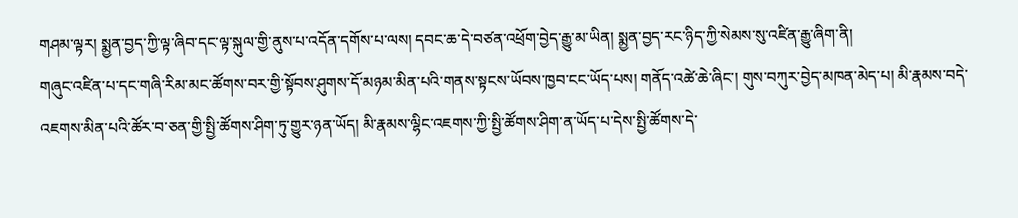གཤམ་ལྟར། སྨྱན་བྱད་ཀྱི་ལྟ་ཞིབ་དང་ལྟ་སྐུལ་གྱི་ནུས་པ་འདོན་དགོས་པ་ལས། དབང་ཆ་དེ་བཙན་འཕྲོག་བྱེད་རྒྱུ་མ་ཡིན། སྨྱན་བྱད་རང་ཉིད་ཀྱི་སེམས་སུ་འཛིན་རྒྱུ་ཞིག་ནི།
གཞུང་འཛིན་པ་དང་གཞི་རིམ་མང་ཚོགས་བར་གྱི་སྟོབས་ཤུགས་དོ་མཉམ་མིན་པའི་གནས་སྟངས་ཡོབས་ཁྱབ་ངང་ཡོད་པས། གནོད་འཚེ་ཆེ་ཞིང་། གུས་བཀུར་བྱེད་མཁན་མེད་པ། མི་རྣམས་བདེ་འཇགས་མིན་པའི་ཚོར་བ་ཅན་གྱི་སྤྱི་ཚོགས་ཤིག་ཏུ་གྱུར་ཉན་ཡོད། མི་རྣམས་ལྷིང་འཇགས་ཀྱི་སྤྱི་ཚོགས་ཤིག་ན་ཡོད་པ་དེས་སྤྱི་ཚོགས་དེ་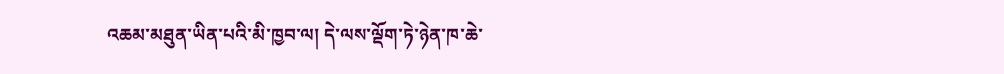འཆམ་མཐུན་ཡིན་པའི་མི་ཁྱབ་ལ། དེ་ལས་ལྡོག་ཏེ་ཉེན་ཁ་ཆེ་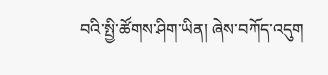བའི་སྤྱི་ཚོགས་ཤིག་ཡིན། ཞེས་བཀོད་འདུག